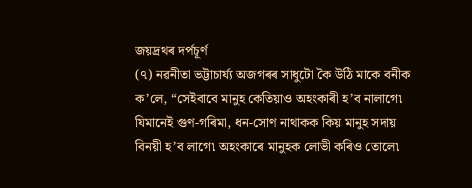জয়দ্ৰথৰ দর্পচূৰ্ণ
(৭) নৱনীতা ভট্টাচাৰ্য্য অজগৰৰ সাধুটো কৈ উঠি মাকে বনীক ক’লে, “সেইবাবে মানুহ কেতিয়াও অহংকাৰী হ’ব নালাগে৷ যিমানেই গুণ-গৰিমা, ধন-সোণ নাথাকক কিয় মানুহ সদায় বিনয়ী হ’ব লাগে৷ অহংকাৰে মানুহক লোভী কৰিও তোলে৷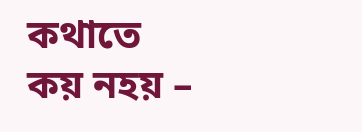কথাতে কয় নহয় –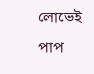লোভেই পাপ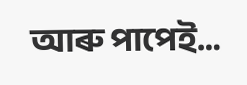আৰু পাপেই…